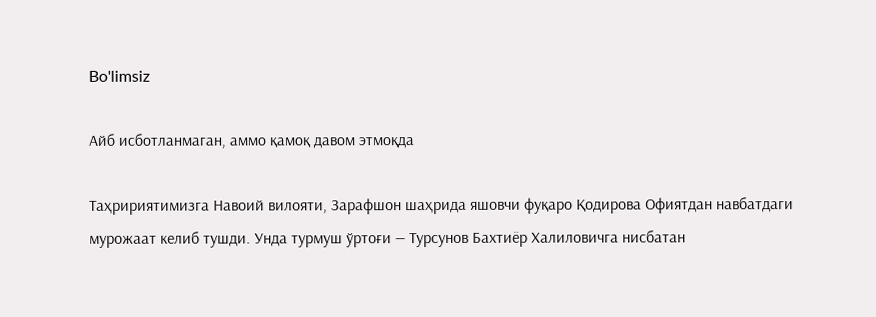Bo'limsiz

Айб исботланмаган, аммо қамоқ давом этмоқда

Таҳририятимизга Навоий вилояти, Зарафшон шаҳрида яшовчи фуқаро Қодирова Офиятдан навбатдаги мурожаат келиб тушди. Унда турмуш ўртоғи — Турсунов Бахтиёр Халиловичга нисбатан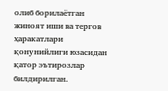олиб борилаётган жиноят иши ва тергов ҳаракатлари қонунийлиги юзасидан қатор эътирозлар билдирилган.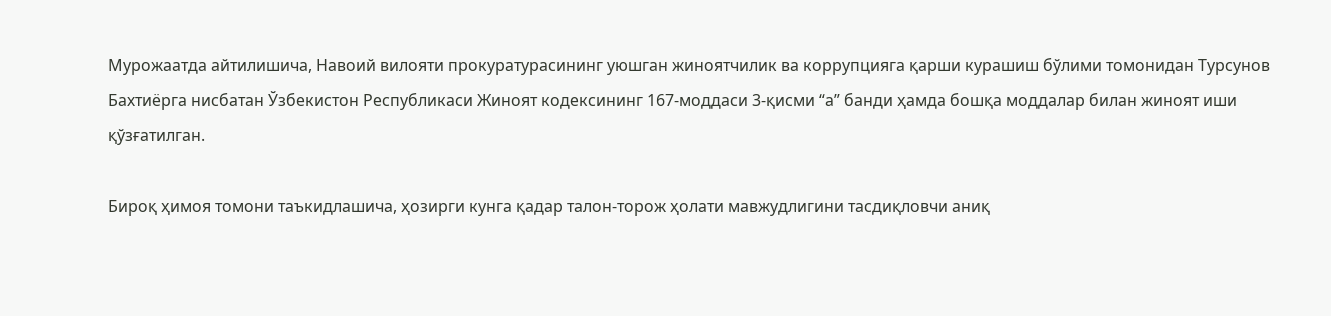Мурожаатда айтилишича, Навоий вилояти прокуратурасининг уюшган жиноятчилик ва коррупцияга қарши курашиш бўлими томонидан Турсунов Бахтиёрга нисбатан Ўзбекистон Республикаси Жиноят кодексининг 167-моддаси 3-қисми “а” банди ҳамда бошқа моддалар билан жиноят иши қўзғатилган.

Бироқ ҳимоя томони таъкидлашича, ҳозирги кунга қадар талон-торож ҳолати мавжудлигини тасдиқловчи аниқ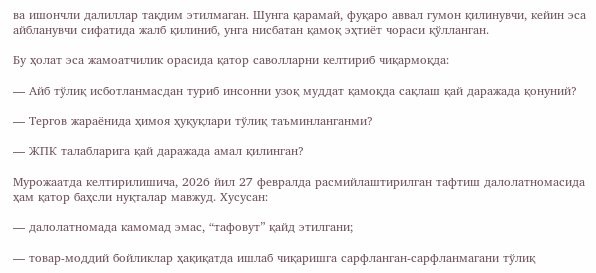ва ишончли далиллар тақдим этилмаган. Шунга қарамай, фуқаро аввал гумон қилинувчи, кейин эса айбланувчи сифатида жалб қилиниб, унга нисбатан қамоқ эҳтиёт чораси қўлланган.

Бу ҳолат эса жамоатчилик орасида қатор саволларни келтириб чиқармоқда:

— Айб тўлиқ исботланмасдан туриб инсонни узоқ муддат қамоқда сақлаш қай даражада қонуний?

— Тергов жараёнида ҳимоя ҳуқуқлари тўлиқ таъминланганми?

— ЖПК талабларига қай даражада амал қилинган?

Мурожаатда келтирилишича, 2026 йил 27 февралда расмийлаштирилган тафтиш далолатномасида ҳам қатор баҳсли нуқталар мавжуд. Хусусан:

— далолатномада камомад эмас, “тафовут” қайд этилгани;

— товар-моддий бойликлар ҳақиқатда ишлаб чиқаришга сарфланган-сарфланмагани тўлиқ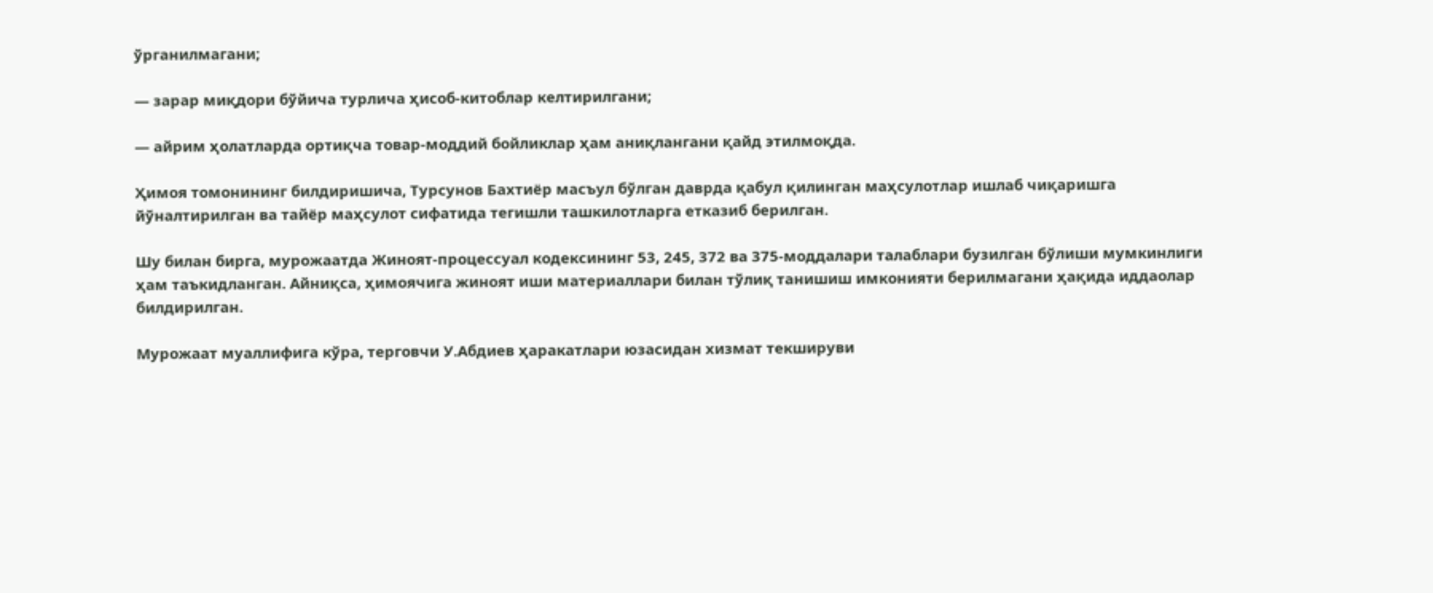ўрганилмагани;

— зарар миқдори бўйича турлича ҳисоб-китоблар келтирилгани;

— айрим ҳолатларда ортиқча товар-моддий бойликлар ҳам аниқлангани қайд этилмоқда.

Ҳимоя томонининг билдиришича, Турсунов Бахтиёр масъул бўлган даврда қабул қилинган маҳсулотлар ишлаб чиқаришга йўналтирилган ва тайёр маҳсулот сифатида тегишли ташкилотларга етказиб берилган.

Шу билан бирга, мурожаатда Жиноят-процессуал кодексининг 53, 245, 372 ва 375-моддалари талаблари бузилган бўлиши мумкинлиги ҳам таъкидланган. Айниқса, ҳимоячига жиноят иши материаллари билан тўлиқ танишиш имконияти берилмагани ҳақида иддаолар билдирилган.

Мурожаат муаллифига кўра, терговчи У.Абдиев ҳаракатлари юзасидан хизмат текшируви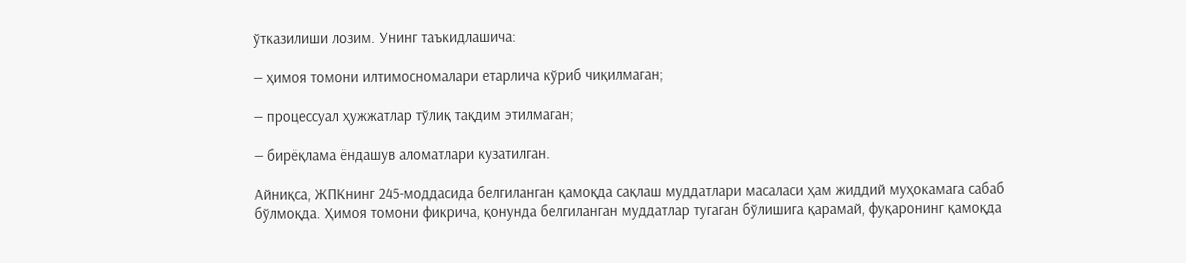ўтказилиши лозим. Унинг таъкидлашича:

— ҳимоя томони илтимосномалари етарлича кўриб чиқилмаган;

— процессуал ҳужжатлар тўлиқ тақдим этилмаган;

— бирёқлама ёндашув аломатлари кузатилган.

Айниқса, ЖПКнинг 245-моддасида белгиланган қамоқда сақлаш муддатлари масаласи ҳам жиддий муҳокамага сабаб бўлмоқда. Ҳимоя томони фикрича, қонунда белгиланган муддатлар тугаган бўлишига қарамай, фуқаронинг қамоқда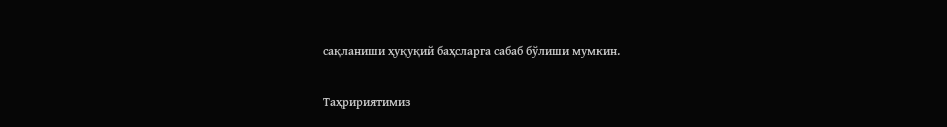сақланиши ҳуқуқий баҳсларга сабаб бўлиши мумкин.

Таҳририятимиз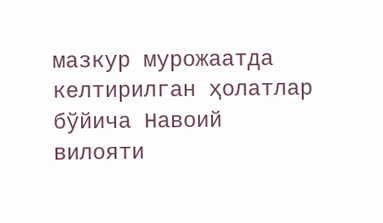мазкур мурожаатда келтирилган ҳолатлар бўйича Навоий вилояти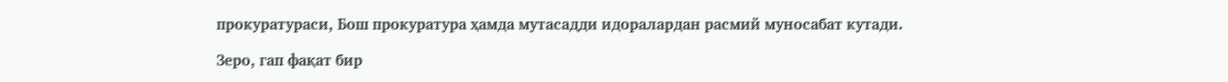прокуратураси, Бош прокуратура ҳамда мутасадди идоралардан расмий муносабат кутади.

Зеро, гап фақат бир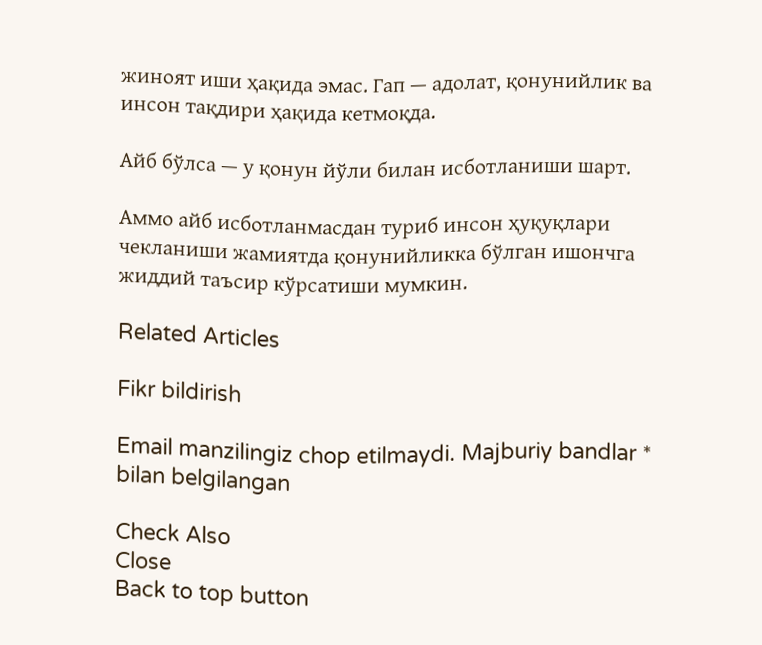жиноят иши ҳақида эмас. Гап — адолат, қонунийлик ва инсон тақдири ҳақида кетмоқда.

Айб бўлса — у қонун йўли билан исботланиши шарт.

Аммо айб исботланмасдан туриб инсон ҳуқуқлари чекланиши жамиятда қонунийликка бўлган ишончга жиддий таъсир кўрсатиши мумкин.

Related Articles

Fikr bildirish

Email manzilingiz chop etilmaydi. Majburiy bandlar * bilan belgilangan

Check Also
Close
Back to top button